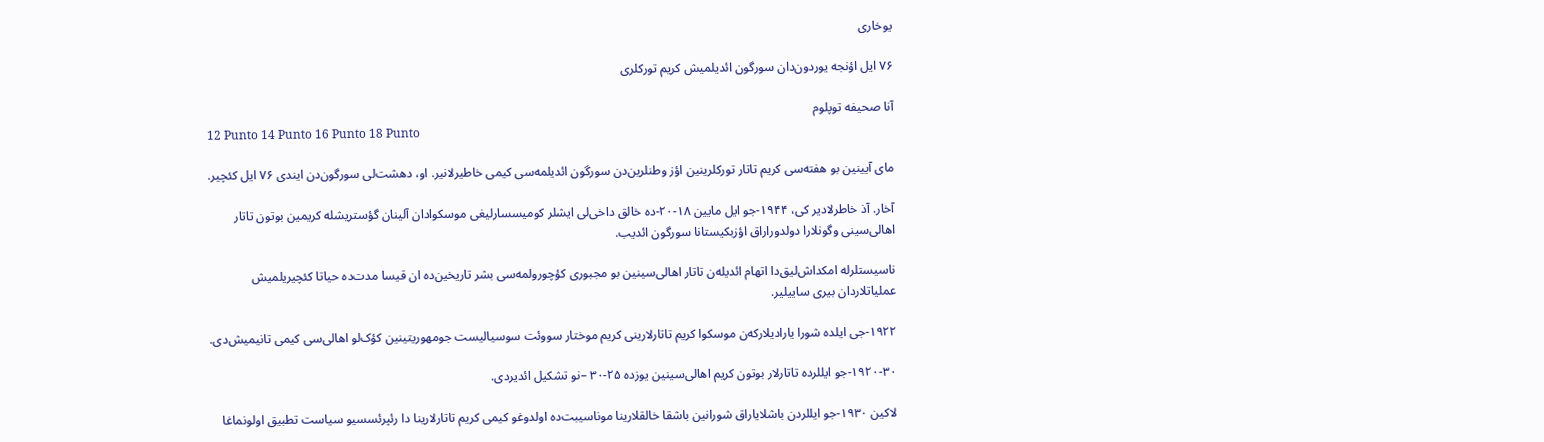یوخاری

۷۶ ایل اؤنجه یوردون‌دان سورگون ائدیلمیش کریم تورکلری

آنا صحیفه توپلوم
12 Punto 14 Punto 16 Punto 18 Punto

مای آیینین بو هفته‌سی کریم تاتار تورکلرینین اؤز وطنلرین‌دن سورگون ائدیلمه‌سی کیمی خاطیرلانیر. او، دهشت‌لی سورگون‌دن ایندی ۷۶ ایل کئچیر.

آخار. آذ خاطرلادیر کی، ۱۹۴۴-جو ایل مایین ۱۸-۲۰-ده خالق داخی‌لی ایشلر کومیسسارلیغی موسکوادان آلینان گؤستریشله کریمین بوتون تاتار اهالی‌سینی وگونلارا دولدوراراق اؤزبکیستانا سورگون ائدیب.

ناسیستلرله امکداش‌لیق‌دا اتهام ائدیله‌ن تاتار اهالی‌سینین بو مجبوری کؤچورولمه‌سی بشر تاریخین‌ده ان قیسا مدت‌ده حیاتا کئچیریلمیش عملیاتلاردان بیری ساییلیر.

۱۹۲۲-جی ایلده شورا یارادیلارکه‌ن موسکوا کریم تاتارلارینی کریم موختار سووئت سوسیالیست جومهوریتینین کؤک‌لو اهالی‌سی کیمی تانیمیش‌دی.

۱۹۲۰-۳۰-جو ایللرده تاتارلار بوتون کریم اهالی‌سینین یوزده ۲۵-۳۰ –نو تشکیل ائدیردی.

لاکین ۱۹۳۰-جو ایللردن باشلایاراق شورانین باشقا خالقلارینا موناسیبت‌ده اولدوغو کیمی کریم تاتارلارینا دا رئپرئسسیو سیاست تطبیق اولونماغا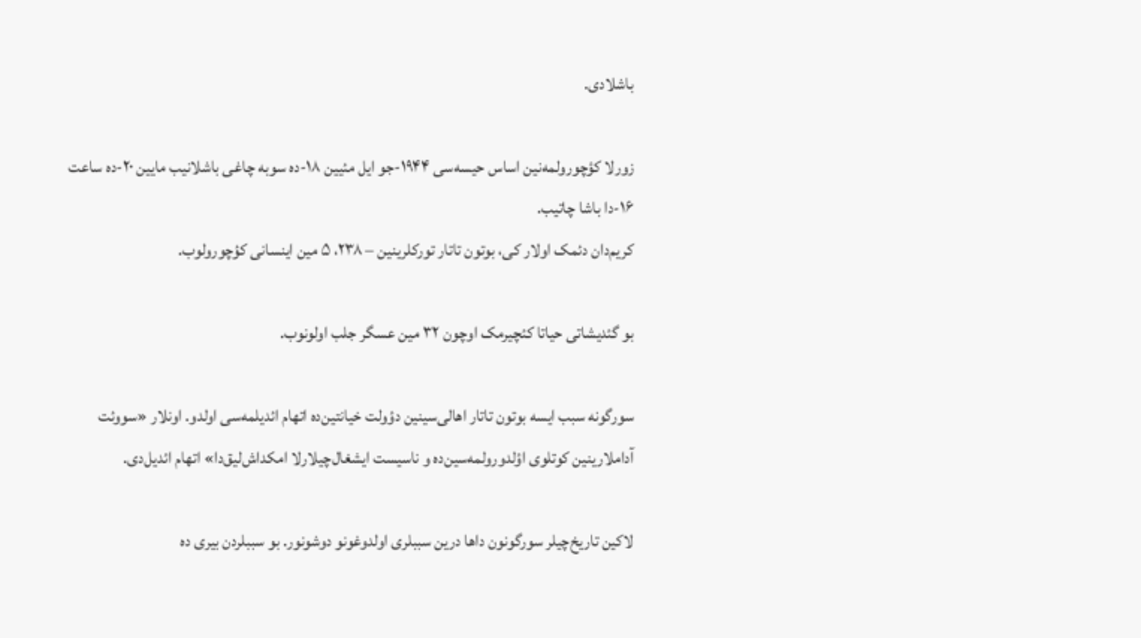باشلادی.

زورلا کؤچورولمه‌نین اساس حیسه‌سی ۱۹۴۴-جو ایل مئیین ۱۸-ده سوبه چاغی باشلانیب مایین ۲۰-ده ساعت ۱۶-دا باشا چاتیب.
کریم‌دان دئمک اولار کی، بوتون تاتار تورکلرینین – ۲۳۸، ۵ مین اینسانی کؤچورولوب.

بو گئدیشاتی حیاتا کئچیرمک اوچون ۳۲ مین عسگر جلب اولونوب.

سورگونه سبب ایسه بوتون تاتار اهالی‌سینین دؤولت خیانتین‌ده اتهام ائدیلمه‌سی اولدو. اونلار «سووئت آداملارینین کوتلوی اؤلدورولمه‌سین‌ده و ناسیست ایشغال‌چیلارلا امکداش‌لیق‌دا» اتهام ائدیل‌دی.

لاکین تاریخ‌چیلر سورگونون داها درین سببلری اولدوغونو دوشونور. بو سببلردن بیری ده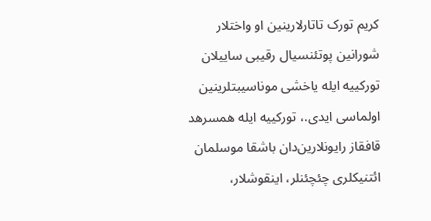کریم تورک تاتارلارینین او واختلار شورانین پوتئنسیال رقیبی ساییلان تورکییه ایله یاخشی موناسیبتلرینین اولماسی ایدی.، تورکییه ایله همسرهد قافقاز رایونلارین‌دان باشقا موسلمان ائتنیکلری چئچئنلر، اینقوشلار،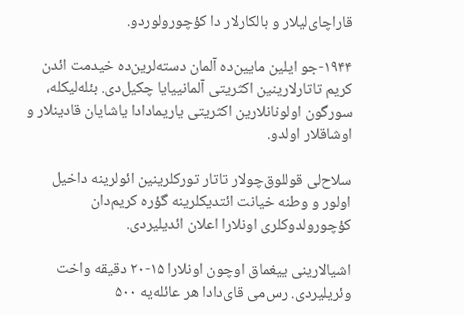قاراچای‌لیلار و بالکارلار دا کؤچورولوردو.

۱۹۴۴-جو ایلین مایین‌ده آلمان دسته‌لرین‌ده خیدمت ائد‌ن کریم تاتارلارینین اکثریتی آلمانییایا چکیل‌دی. بئله‌لیکله، سورگون اولونانلارین اکثریتی یاریمادادا یاشایان قادینلار و اوشاقلار اولدو.

سلاح‌لی قوللوق‌چولار تاتار تورکلرینین ائولرینه داخیل اولور و وطنه خیانت ائتدیکلرینه گؤره کریم‌دان کؤچورولدوکلری اونلارا اعلان ائدیلیردی.

اشیالارینی ییغماق اوچون اونلارا ۱۵-۲۰ دقیقه واخت وئریلیردی. رس‌می قای‌دادا هر عائله‌یه ۵۰۰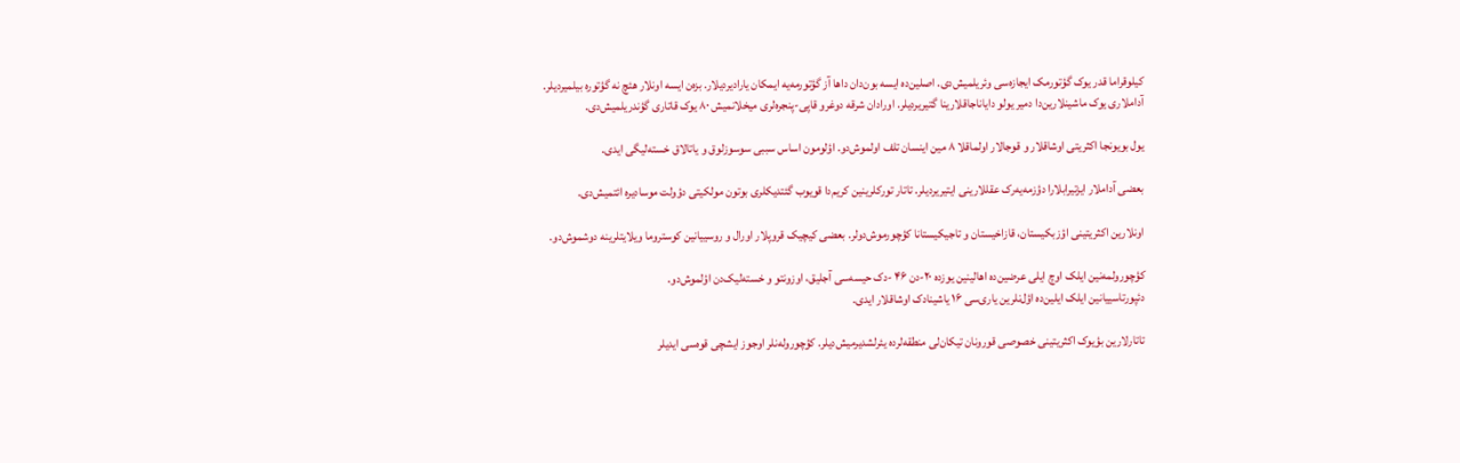کیلوقراما قدر یوک گؤتورمک ایجازه‌سی وئریلمیش‌دی. اصلین‌ده ایسه بون‌دان داها آز گؤتورمه‌یه ایمکان یارادیردیلار. بزه‌ن ایسه اونلار هئچ نه گؤتوره بیلمیردیلر.
آداملاری یوک ماشینلارین‌دا دمیر یولو دایاناجاقلارینا گتیریردیلر. اورادان شرقه دوغرو قاپی-پنجره‌لری میخلانمیش ۸۰ یوک قاتاری گؤندریلمیش‌دی.

یول بویونجا اکثریتی اوشاقلار و قوجالار اولماقلا ۸ مین اینسان تلف اولموش‌دو. اؤلومون اساس سببی سوسوزلوق و یاتالاق خسته‌لیگی ایدی.

بعضی آداملار ایزتیرابلارا دؤزمه‌یه‌رک عقللارینی ایتیریردیلر. تاتار تورکلرینین کریم‌دا قویوب گئتدیکلری بوتون مولکیتی دؤولت موسادیره ائتمیش‌دی.

اونلارین اکثریتینی اؤزبکیستان، قازاخیستان و تاجیکیستانا کؤچورموش‌دولر. بعضی کیچیک قروپلار اورال و روسییانین کوستروما ویلایتلرینه دوشموش‌دو.

کؤچورولمه‌نین ایلک اوچ ایلی عرضین‌ده اهالینین یوزده ۲۰-دن ۴۶ -دک حیسه‌سی آجلیق، اوزونتو و خسته‌لیک‌دن اؤلموش‌دو.
دئپورتاسییانین ایلک ایلین‌ده اؤل‌نلرین یاری‌سی ۱۶ یاشینادک اوشاقلار ایدی.

تاتارلارین بؤیوک اکثریتینی خصوصی قورونان تیکان‌لی منطقه‌لرده یئرلشدیرمیش‌دیلر. کؤچوروله‌نلر اوجوز ایشچی قوه‌سی ایدیلر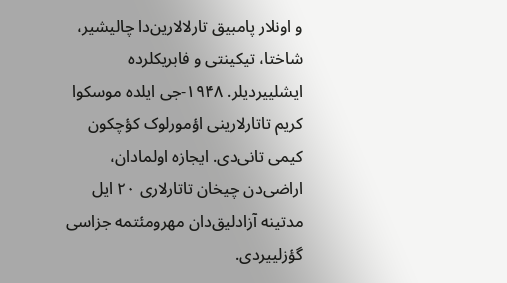و اونلار پامبیق تارلالارین‌دا چالیشیر، شاختا، تیکینتی و فابریکلرده ایشلییردیلر. ۱۹۴۸-جی ایلده موسکوا کریم تاتارلارینی اؤمورلوک کؤچکون کیمی تانی‌دی. ایجازه اولمادان، اراضی‌دن چیخان تاتارلاری ۲۰ ایل مدتینه آزادلیق‌دان مهرومئتمه جزاسی گؤزلییردی.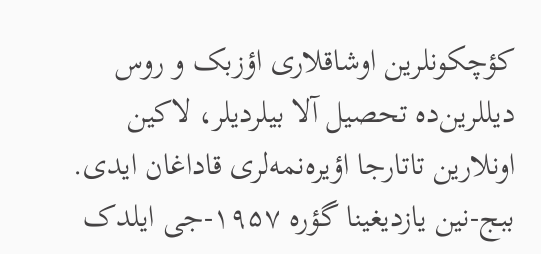کؤچکونلرین اوشاقلاری اؤزبک و روس دیللرین‌ده تحصیل آلا بیلردیلر، لاکین اونلارین تاتارجا اؤیره‌نمه‌لری قاداغان ایدی.
ببج-نین یازدیغینا گؤره ۱۹۵۷-جی ایلدک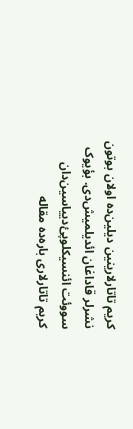کریم تاتارلارینین دیلین‌ده اولان بوتون نشرلر قاداغان ائدیلمیش‌دی. بؤیوک سووئت ائنسیکلوپئ‌دییاسین‌دان کریم تاتارلاری باره‌ده مقاله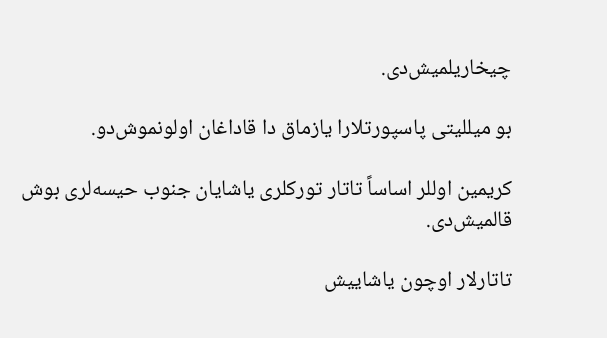چیخاریلمیش‌دی.

بو میللیتی پاسپورتلارا یازماق دا قاداغان اولونموش‌دو.

کریمین اوللر اساساً تاتار تورکلری یاشایان جنوب حیسه‌لری بوش قالمیش‌دی.

تاتارلار اوچون یاشاییش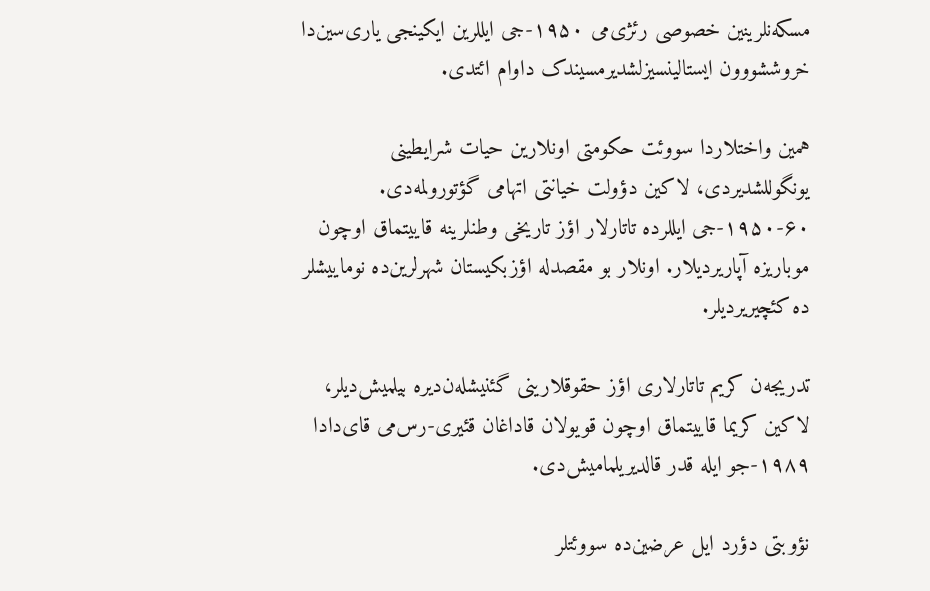مسکه‌نلرینین خصوصی رئژی‌می ۱۹۵۰-جی ایللرین ایکینجی یاری‌سین‌دا خروششووون ایستالینسیزلشدیرمسیندک داوام ائتدی.

همین واختلاردا سووئت حکومتی اونلارین حیات شرایطینی یونگوللشدیردی، لاکین دؤولت خیانتی اتهامی گؤتورولمه‌دی.
۱۹۵۰-۶۰-جی ایللرده تاتارلار اؤز تاریخی وطنلرینه قاییتماق اوچون موباریزه آپاریردیلار. اونلار بو مقصدله اؤزبکیستان شهرلرین‌ده نوماییشلر ده کئچیریردیلر.

تدریجه‌ن کریم تاتارلاری اؤز حقوقلارینی گئنیشله‌ن‌دیره بیلمیش‌دیلر، لاکین کریما قاییتماق اوچون قویولان قاداغان قئیری-رس‌می قای‌دادا ۱۹۸۹-جو ایله قدر قالدیریلمامیش‌دی.

نؤوبتی دؤرد ایل عرضین‌ده سووئتلر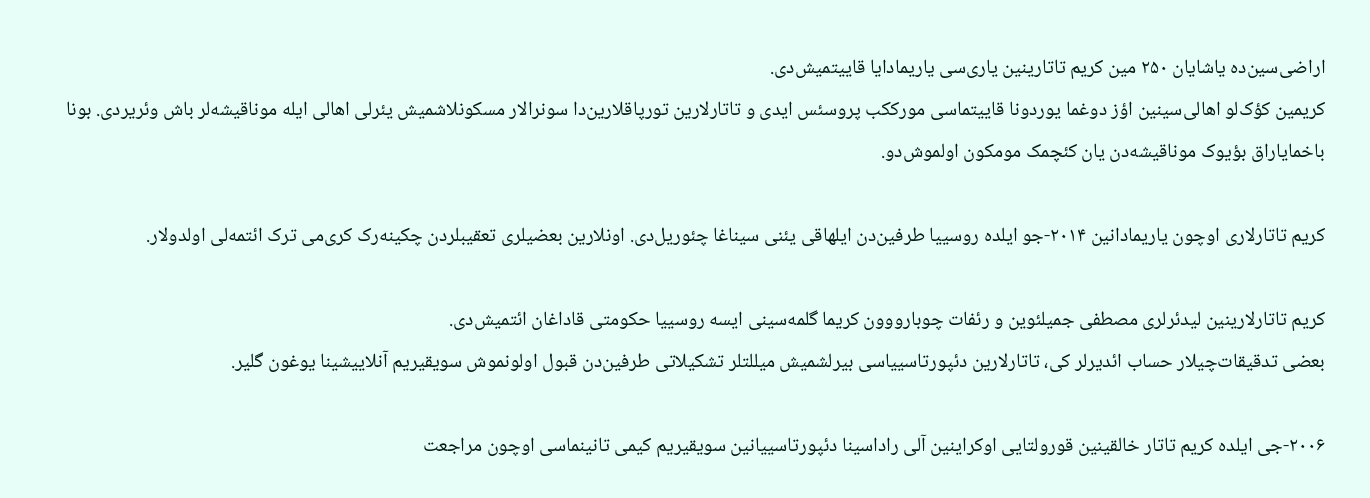اراضی‌سین‌ده یاشایان ۲۵۰ مین کریم تاتارینین یاری‌سی یاریمادایا قاییتمیش‌دی.
کریمین کؤک‌لو اهالی‌سینین اؤز دوغما یوردونا قاییتماسی مورککب پروسئس ایدی و تاتارلارین تورپاقلارین‌دا سونرالار مسکونلاشمیش یئرلی اهالی ایله موناقیشه‌لر باش وئریردی. بونا باخمایاراق بؤیوک موناقیشه‌دن یان کئچمک مومکون اولموش‌دو.

کریم تاتارلاری اوچون یاریمادانین ۲۰۱۴-جو ایلده روسییا طرفین‌دن ایلهاقی یئنی سیناغا چئوریل‌دی. اونلارین بعضیلری تعقیبلردن چکینه‌رک کری‌می ترک ائتمه‌لی اولدولار.

کریم تاتارلارینین لیدئرلری مصطفی جمیلئوین و رئفات چوبارووون کریما گلمه‌سینی ایسه روسییا حکومتی قاداغان ائتمیش‌دی.
بعضی تدقیقات‌چیلار حساب ائدیرلر کی، تاتارلارین دئپورتاسییاسی بیرلشمیش میللتلر تشکیلاتی طرفین‌دن قبول اولونموش سویقیریم آنلاییشینا یوغون گلیر.

۲۰۰۶-جی ایلده کریم تاتار خالقینین قورولتایی اوکراینین آلی راداسینا دئپورتاسییانین سویقیریم کیمی تانینماسی اوچون مراجعت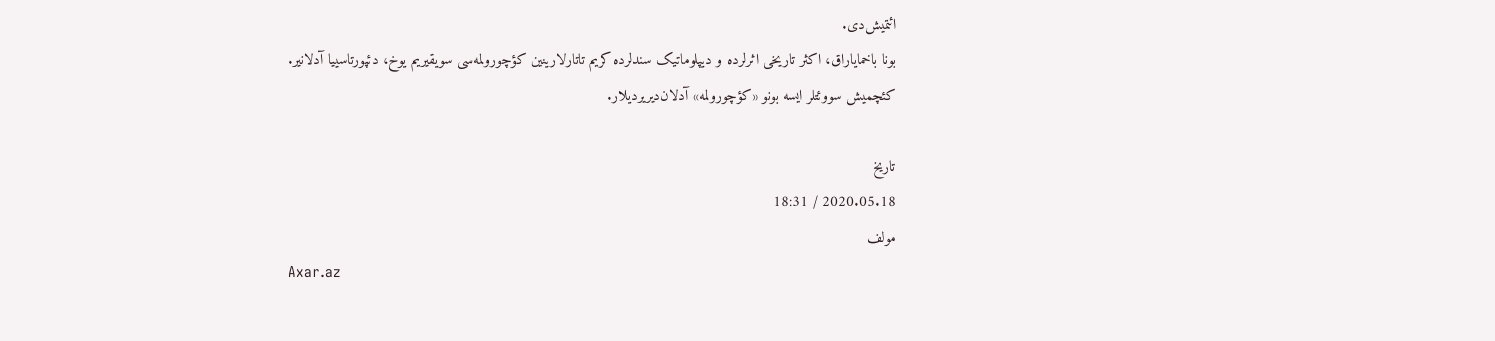ائتمیش‌دی.
بونا باخمایاراق، اکثر تاریخی اثرلرده و دیپلوماتیک سندلرده کریم تاتارلارینین کؤچورولمه‌سی سویقیریم یوخ، دئپورتاسییا آدلانیر.
کئچمیش سووئتلر ایسه بونو «کؤچورولمه» آدلان‌دیریردیلار.

تاریخ
2020.05.18 / 18:31
مولف
Axar.az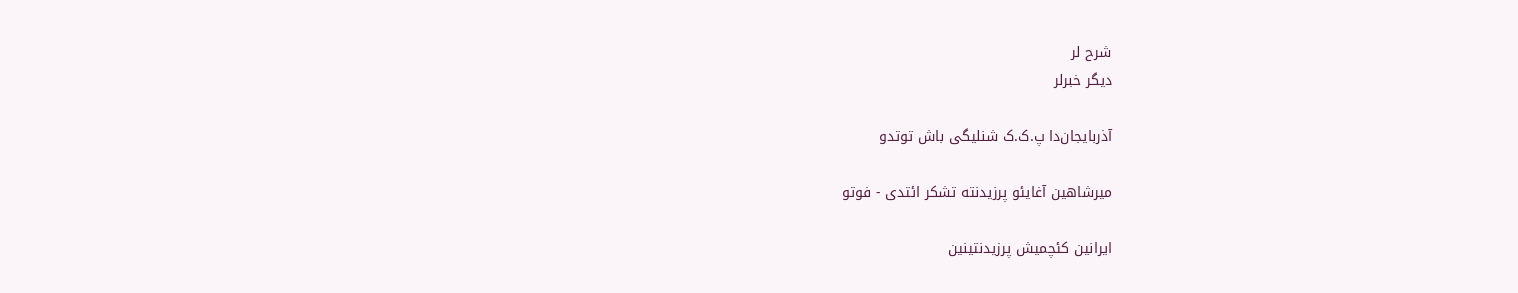شرح لر
دیگر خبرلر

آذربایجان‌دا پ.ک.ک شنلیگی باش توتدو

میرشاهین آغایئو پرزیدنته تشکر ائتدی - فوتو

ایرانین کئچمیش پرزیدنتینین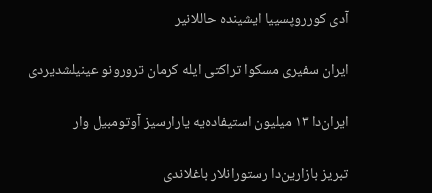آدی کورروپسییا ایشینده حاللانیر

ایران سفیری مسکوا تراکتی ایله کرمان ترورونو عینیلشدیردی

ایران‌دا ۱۳ میلیون استیفاده‌یه یارارسیز آوتومبیل وار

تبریز بازارین‌دا رستورانلار باغلاندی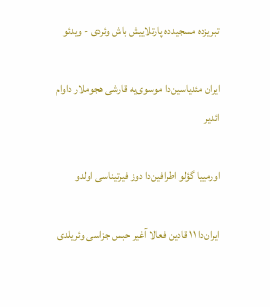تبریزده مسجیدده پارتلاییش باش وئردی - ویدئو

ایران مئدیاسین‌دا موسوی‌یه قارشی هجوملار داوام ائدیر

اورمییا گؤلو اطرافین‌دا دوز فیرتیناسی اولدو

ایران‌دا ۱۱ قادین فعالا آغیر حبس جزاسی وئریلدی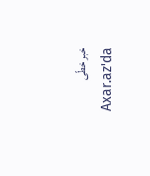خبر خطّی
Axar.az'da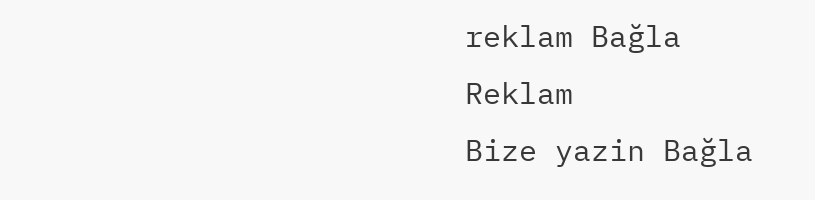reklam Bağla
Reklam
Bize yazin Bağla